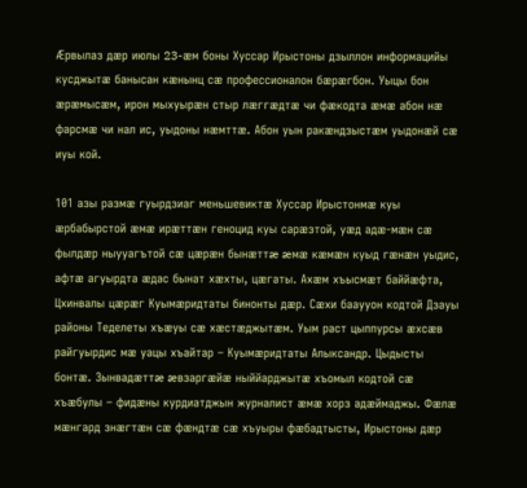Æрвылаз дæр июлы 23-æм боны Хуссар Ирыстоны дзыллон информацийы кусджытæ банысан кæнынц сæ профессионалон бæрæгбон. Уыцы бон æрæмысæм, ирон мыхуырæн стыр лæггæдтæ чи фæкодта æмæ абон нæ фарсмæ чи нал ис, уыдоны нæмттæ. Абон уын ракæндзыстæм уыдонæй сæ иуы кой.

101 азы размæ гуырдзиаг меньшевиктæ Хуссар Ирыстонмæ куы æрбабырстой æмæ ирæттæн геноцид куы сарæзтой, уæд адæ-мæн сæ фылдæр ныууагътой сæ цæрæн бынæттæ æмæ кæмæн куыд гæнæн уыдис, афтæ агуырдта æдас бынат хæхты, цæгаты. Ахæм хъысмæт баййæфта, Цхинвалы цæрæг Куымæридтаты бинонты дæр. Сæхи бааууон кодтой Дзауы районы Теделеты хъæуы сæ хæстæджытæм. Уым раст цыппурсы æхсæв райгуырдис мæ уацы хъайтар – Куымæридтаты Алыксандр. Цыдысты бонтæ. Зынвадæттæ æвзаргæйæ ныййарджытæ хъомыл кодтой сæ хъæбулы – фидæны курдиатджын журналист æмæ хорз адæймаджы. Фæлæ мæнгард знæгтæн сæ фæндтæ сæ хъуыры фæбадтысты, Ирыстоны дæр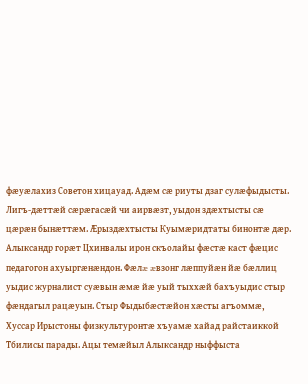фæуæлахиз Советон хицауад. Адæм сæ риуты дзаг сулæфыдысты. Лигъ-дæттæй сæрæгасæй чи аирвæзт, уыдон здæхтысты сæ цæрæн бынæттæм. Æрыздæхтысты Куымæридтаты бинонтæ дæр. Алыксандр горæт Цхинвалы ирон скъолайы фæстæ каст фæцис педагогон ахуыргæнæндон. Фæлæ æвзонг лæппуйæн йæ бæллиц уыдис журналист суæвын æмæ йæ уый тыххæй бахъуыдис стыр фæндагыл рацæуын. Стыр Фыдыбæстæйон хæсты агъоммæ, Хуссар Ирыстоны физкультуронтæ хъуамæ хайад райстаиккой Тбилисы парады. Ацы темæйыл Алыксандр ныффыста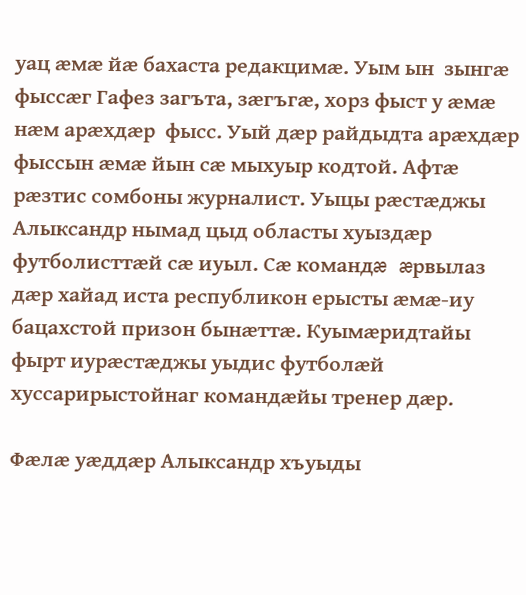уац æмæ йæ бахаста редакцимæ. Уым ын  зынгæ фыссæг Гафез загъта, зæгъгæ, хорз фыст у æмæ нæм арæхдæр  фысс. Уый дæр райдыдта арæхдæр фыссын æмæ йын сæ мыхуыр кодтой. Афтæ рæзтис сомбоны журналист. Уыцы рæстæджы Алыксандр нымад цыд областы хуыздæр футболисттæй сæ иуыл. Сæ командæ æрвылаз дæр хайад иста республикон ерысты æмæ-иу бацахстой призон бынæттæ. Куымæридтайы фырт иурæстæджы уыдис футболæй хуссарирыстойнаг командæйы тренер дæр.

Фæлæ уæддæр Алыксандр хъуыды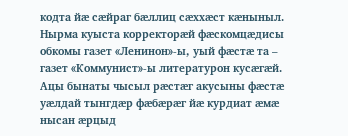кодта йæ сæйраг бæллиц сæххæст кæныныл. Нырма куыста корректорæй фæскомцæдисы обкомы газет «Ленинон»-ы, уый фæстæ та – газет «Коммунист»-ы литературон кусæгæй. Ацы бынаты чысыл рæстæг акусыны фæстæ уæлдай тынгдæр фæбæрæг йæ курдиат æмæ нысан æрцыд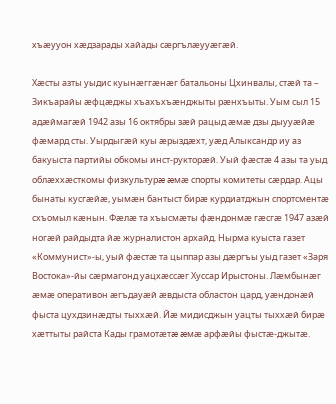хъæууон хæдзарады хайады сæргълæууæгæй.

Хæсты азты уыдис куынæггæнæг батальоны Цхинвалы, стæй та – Зикъарайы æфцæджы хъахъхъæнджыты рæнхъыты. Уым сыл 15 адæймагæй 1942 азы 16 октябры зæй рацыд æмæ дзы дыууæйæ фæмард сты. Уырдыгæй куы æрыздæхт, уæд Алыксандр иу аз бакуыста партийы обкомы инст-рукторæй. Уый фæстæ 4 азы та уыд облæххæсткомы физкультурæ æмæ спорты комитеты сæрдар. Ацы бынаты кусгæйæ, уымæн бантыст бирæ курдиатджын спортсментæ схъомыл кæнын. Фæлæ та хъысмæты фæндонмæ гæсгæ 1947 азæй ногæй райдыдта йæ журналистон архайд. Нырма куыста газет «Коммунист»-ы, уый фæстæ та цыппар азы дæргъы уыд газет «Заря Востока»-йы сæрмагонд уацхæссæг Хуссар Ирыстоны. Лæмбынæг æмæ оперативон æгъдауæй æвдыста областон цард, уæндонæй фыста цухдзинæдты тыххæй. Йæ мидисджын уацты тыххæй бирæ хæттыты райста Кады грамотæтæ æмæ арфæйы фыстæ-джытæ.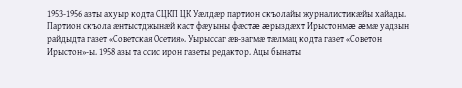1953-1956 азты ахуыр кодта СЦКП ЦК Уæлдæр партион скъолайы журналистикæйы хайады. Партион скъола æнтыстджынæй каст фæуыны фæстæ æрыздæхт Ирыстонмæ æмæ уадзын райдыдта газет «Советская Осетия». Уырыссаг æв-загмæ тæлмац кодта газет «Советон Ирыстон»-ы. 1958 азы та ссис ирон газеты редактор. Ацы бынаты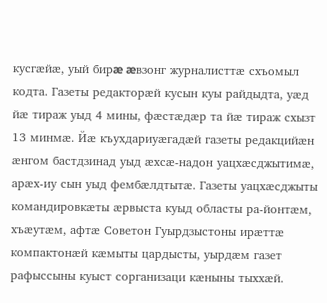кусгæйæ, уый бирæ æвзонг журналисттæ схъомыл кодта. Газеты редакторæй кусын куы райдыдта, уæд йæ тираж уыд 4 мины, фæстæдæр та йæ тираж схызт 13 минмæ. Йæ къухдариуæгадæй газеты редакцийæн æнгом бастдзинад уыд æхсæ-надон уацхæсджытимæ, арæх-иу сын уыд фембæлдтытæ. Газеты уацхæсджыты командировкæты æрвыста куыд областы ра-йонтæм, хъæутæм, афтæ Советон Гуырдзыстоны ирæттæ компактонæй кæмыты цардысты, уырдæм газет рафыссыны куыст сорганизаци кæныны тыххæй.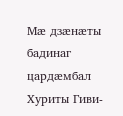Мæ дзæнæты бадинаг цардæмбал Хуриты Гиви-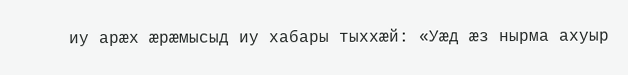иу арæх æрæмысыд иу хабары тыххæй: «Уæд æз нырма ахуыр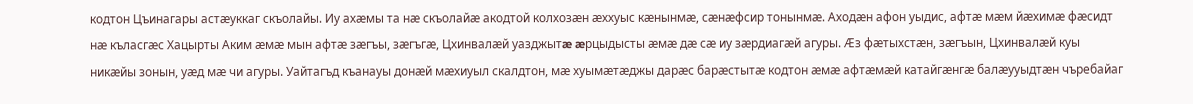кодтон Цъинагары астæуккаг скъолайы. Иу ахæмы та нæ скъолайæ акодтой колхозæн æххуыс кæнынмæ, сæнæфсир тонынмæ. Аходæн афон уыдис, афтæ мæм йæхимæ фæсидт нæ къласгæс Хацырты Аким æмæ мын афтæ зæгъы, зæгъгæ, Цхинвалæй уазджытæ æрцыдысты æмæ дæ сæ иу зæрдиагæй агуры. Æз фæтыхстæн, зæгъын, Цхинвалæй куы никæйы зонын, уæд мæ чи агуры. Уайтагъд къанауы донæй мæхиуыл скалдтон, мæ хуымæтæджы дарæс барæстытæ кодтон æмæ афтæмæй катайгæнгæ балæууыдтæн чъребайаг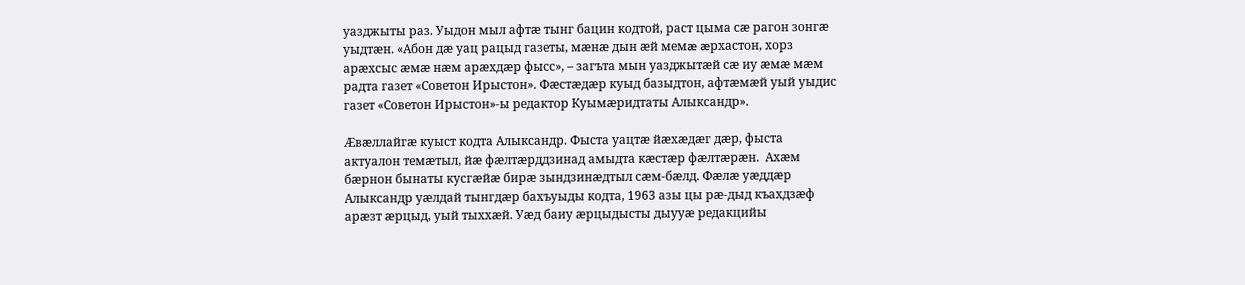уазджыты раз. Уыдон мыл афтæ тынг бацин кодтой, раст цыма сæ рагон зонгæ уыдтæн. «Абон дæ уац рацыд газеты, мæнæ дын æй мемæ æрхастон, хорз арæхсыс æмæ нæм арæхдæр фысс», – загъта мын уазджытæй сæ иу æмæ мæм радта газет «Советон Ирыстон». Фæстæдæр куыд базыдтон, афтæмæй уый уыдис газет «Советон Ирыстон»-ы редактор Куымæридтаты Алыксандр».

Æвæллайгæ куыст кодта Алыксандр. Фыста уацтæ йæхæдæг дæр, фыста актуалон темæтыл, йæ фæлтæрддзинад амыдта кæстæр фæлтæрæн.  Ахæм бæрнон бынаты кусгæйæ бирæ зындзинæдтыл сæм-бæлд. Фæлæ уæддæр Алыксандр уæлдай тынгдæр бахъуыды кодта, 1963 азы цы рæ-дыд къахдзæф арæзт æрцыд, уый тыххæй. Уæд баиу æрцыдысты дыууæ редакцийы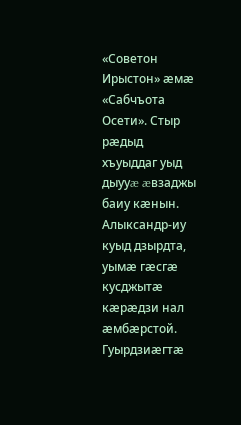«Советон Ирыстон» æмæ «Сабчъота Осети». Стыр рæдыд хъуыддаг уыд дыууæ æвзаджы баиу кæнын. Алыксандр-иу куыд дзырдта, уымæ гæсгæ кусджытæ кæрæдзи нал æмбæрстой. Гуырдзиæгтæ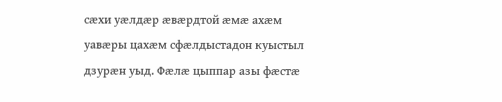сæхи уæлдæр æвæрдтой æмæ ахæм уавæры цахæм сфæлдыстадон куыстыл дзурæн уыд. Фæлæ цыппар азы фæстæ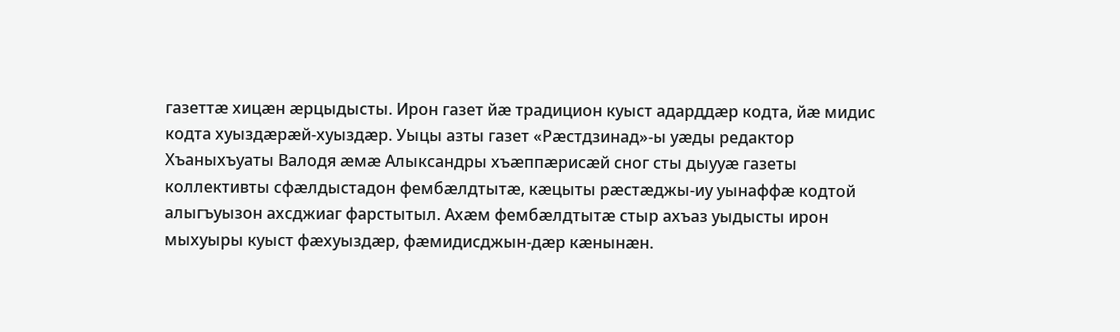газеттæ хицæн æрцыдысты. Ирон газет йæ традицион куыст адарддæр кодта, йæ мидис кодта хуыздæрæй-хуыздæр. Уыцы азты газет «Рæстдзинад»-ы уæды редактор Хъаныхъуаты Валодя æмæ Алыксандры хъæппæрисæй сног сты дыууæ газеты коллективты сфæлдыстадон фембæлдтытæ, кæцыты рæстæджы-иу уынаффæ кодтой алыгъуызон ахсджиаг фарстытыл. Ахæм фембæлдтытæ стыр ахъаз уыдысты ирон мыхуыры куыст фæхуыздæр, фæмидисджын-дæр кæнынæн.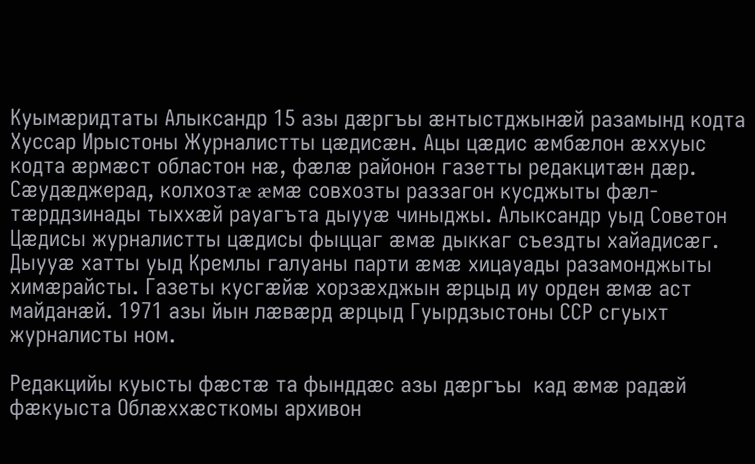Куымæридтаты Алыксандр 15 азы дæргъы æнтыстджынæй разамынд кодта Хуссар Ирыстоны Журналистты цæдисæн. Ацы цæдис æмбæлон æххуыс кодта æрмæст областон нæ, фæлæ районон газетты редакцитæн дæр. Сæудæджерад, колхозтæ æмæ совхозты раззагон кусджыты фæл-тæрддзинады тыххæй рауагъта дыууæ чиныджы. Алыксандр уыд Советон Цæдисы журналистты цæдисы фыццаг æмæ дыккаг съездты хайадисæг. Дыууæ хатты уыд Кремлы галуаны парти æмæ хицауады разамонджыты химæрайсты. Газеты кусгæйæ хорзæхджын æрцыд иу орден æмæ аст майданæй. 1971 азы йын лæвæрд æрцыд Гуырдзыстоны ССР сгуыхт журналисты ном.

Редакцийы куысты фæстæ та фынддæс азы дæргъы  кад æмæ радæй фæкуыста Облæххæсткомы архивон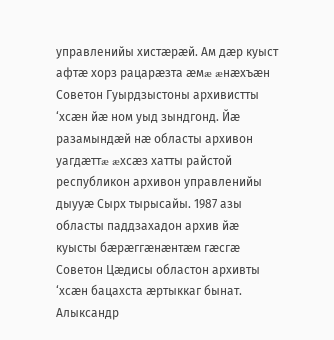управленийы хистæрæй. Ам дæр куыст афтæ хорз рацарæзта æмæ æнæхъæн Советон Гуырдзыстоны архивистты ‘хсæн йæ ном уыд зындгонд. Йæ разамындæй нæ областы архивон уагдæттæ æхсæз хатты райстой республикон архивон управленийы дыууæ Сырх тырысайы. 1987 азы областы паддзахадон архив йæ куысты бæрæггæнæнтæм гæсгæ Советон Цæдисы областон архивты ‘хсæн бацахста æртыккаг бынат. Алыксандр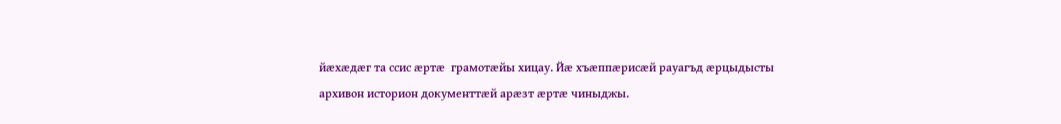йæхæдæг та ссис æртæ  грамотæйы хицау. Йæ хъæппæрисæй рауагъд æрцыдысты архивон историон документтæй арæзт æртæ чиныджы.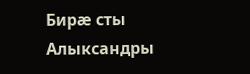Бирæ сты Алыксандры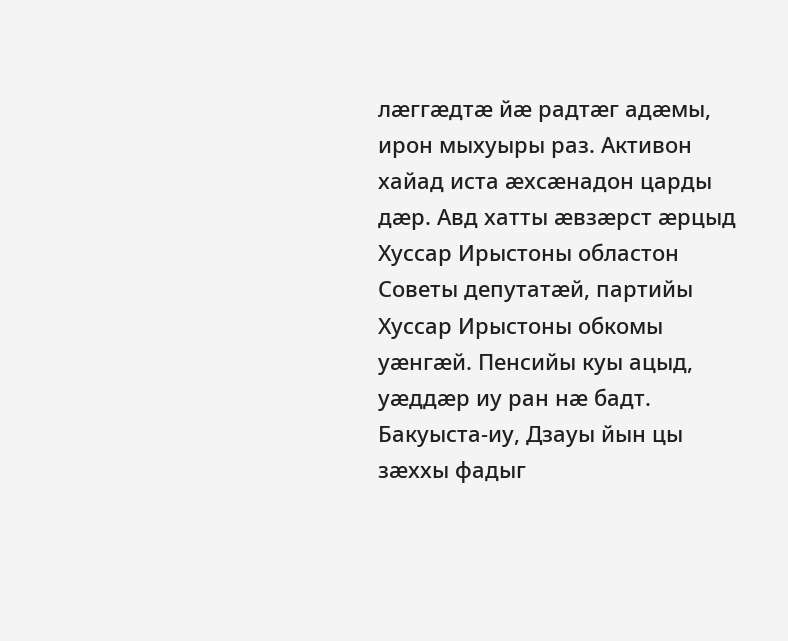лæггæдтæ йæ радтæг адæмы, ирон мыхуыры раз. Активон хайад иста æхсæнадон царды дæр. Авд хатты æвзæрст æрцыд Хуссар Ирыстоны областон Советы депутатæй, партийы Хуссар Ирыстоны обкомы уæнгæй. Пенсийы куы ацыд, уæддæр иу ран нæ бадт. Бакуыста-иу, Дзауы йын цы зæххы фадыг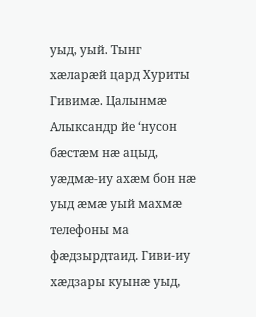уыд, уый. Тынг хæларæй цард Хуриты Гивимæ. Цалынмæ Алыксандр йе ‘нусон бæстæм нæ ацыд, уæдмæ-иу ахæм бон нæ уыд æмæ уый махмæ телефоны ма фæдзырдтаид. Гиви-иу хæдзары куынæ уыд,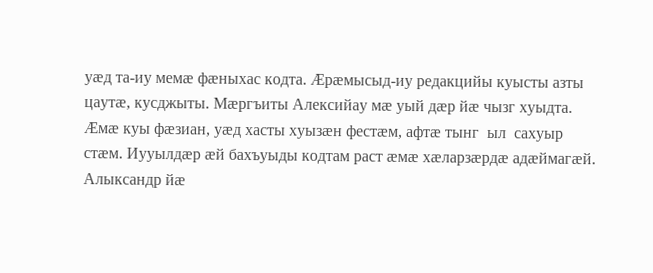уæд та-иу мемæ фæныхас кодта. Æрæмысыд-иу редакцийы куысты азты цаутæ, кусджыты. Мæргъиты Алексийау мæ уый дæр йæ чызг хуыдта. Æмæ куы фæзиан, уæд хасты хуызæн фестæм, афтæ тынг  ыл  сахуыр стæм. Иууылдæр æй бахъуыды кодтам раст æмæ хæларзæрдæ адæймагæй. Алыксандр йæ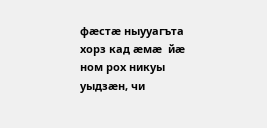фæстæ ныууагъта хорз кад æмæ  йæ ном рох никуы уыдзæн, чи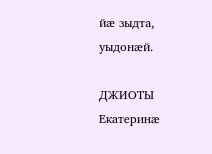йæ зыдта, уыдонæй.

ДЖИОТЫ Екатеринæ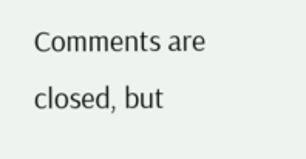Comments are closed, but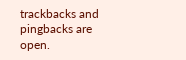trackbacks and pingbacks are open.